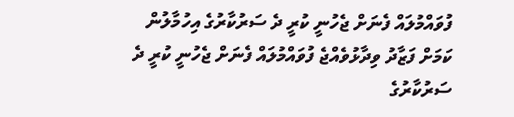ފުވައްމުލައް ފެނަށް ޖެހުނީ ކުރީ ދެ ސަރުކާރުގެ އިހުމާލުން ކަމަށް ފަޒާދު ވިދާޅުވެއްޖެ ފުވައްމުލައް ފެނަށް ޖެހުނީ ކުރީ ދެ ސަރުކާރުގެ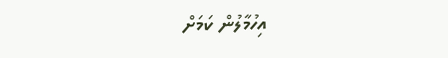އިހުމާލުން ކަމަށް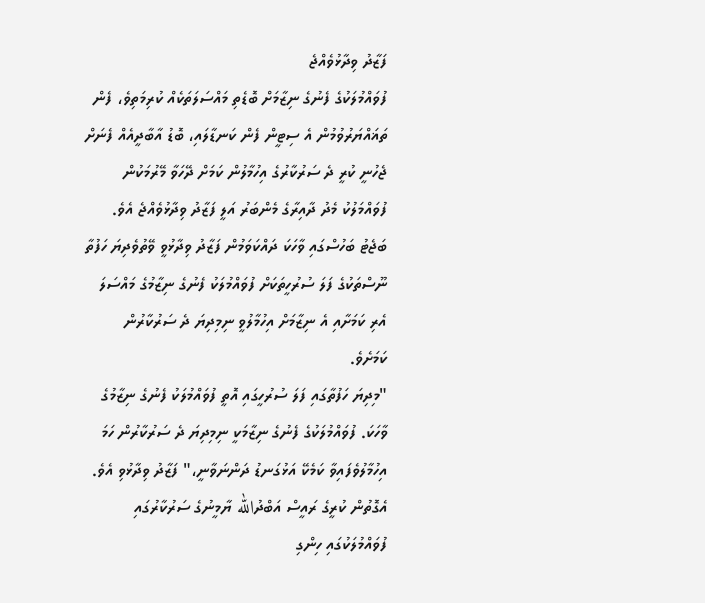ފަޒާދު ވިދާޅުވެއްޖެ
ފުވައްމުލަކުގެ ފެނުގެ ނިޒާމަށް ބޮޑެތި މައްސަލަތަކެއް ކުރިމަތިވެ، ފެން ތަޣައްޔަރުވުމުން އެ ސިޓީން ފެން ކަނޑާލައި، ބޮޑު އާބާދީއެއް ފެނަށް ޖެހުނީ ކުރީ ދެ ސަރުކާރުގެ އިހުމާލުން ކަމަށް ދޭހަވާ މޭރުމަކުން ފުވައްމަލުކު މެދު ދާއިރާގެ މެންބަރު އަލީ ފަޒާދު ވިދާޅުވެއްޖެ އެވެ.
ބަޖެޓު ބަހުސްގައި ވާހަކަ ދައްކަވަމުން ފަޒާދު ވިދާޅުވީ ވޭތުވެދިޔަ ހަފުތާ ނޫސްތަކުގެ ފަލަ ސުރުހީތަކަށް ފުވައްމުލަކު ފެނުގެ ނިޒާމުގެ މައްސަލަ އެރި ކަމަށާއި އެ ނިޒާމަށް އިހުމާލުވީ ނިމިދިޔަ ދެ ސަރުކާރުން ކަމަށެވެ.
"މިދިޔަ ހަފުތާގައި ފަލަ ސުރުހީގައި އޮތީ ފުވައްމުލަކު ފެނުގެ ނިޒާމުގެ ވާހަކަ. ފުވައްމުލަކުގެ ފެނުގެ ނިޒާމަކީ ނިމިދިޔަ ދެ ސަރުކާރުން ހަމަ އިހުމާލުވެފައިވާ ކަމެކޭ އަޅުގަނޑު ދަންނަވާނީ،" ފަޒާދު ވިދާޅުވި އެވެ.
އެގޮތުން ކުރީގެ ރައީސް އަބްދުالله ޔާމީނުގެ ސަރުކާރުގައި ފުވައްމުލަކުގައި ހިންގި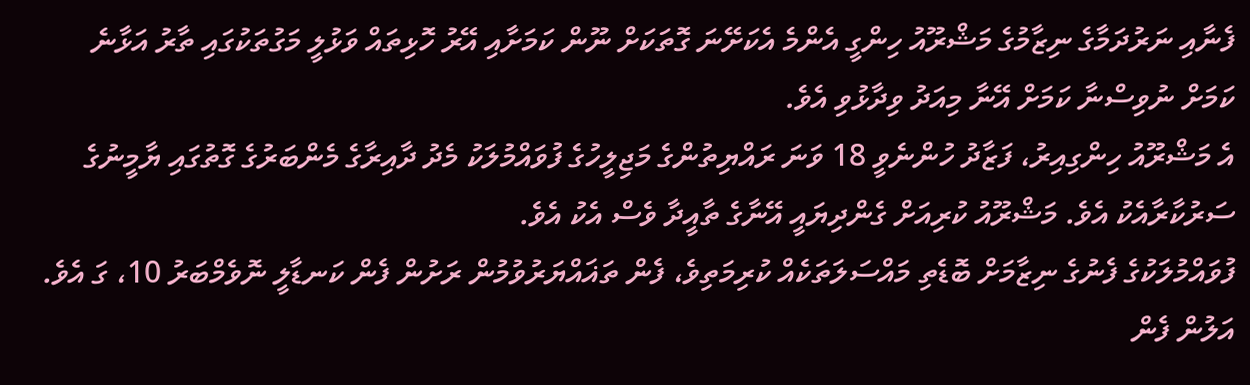ފެނާއި ނަރުދަމާގެ ނިޒާމުގެ މަޝްރޫއު ހިންގީ އެންމެ އެކަށޭނަ ގޮތަކަށް ނޫން ކަމަށާއި އޭރު ހޮޅިތައް ވަޅުލީ މަގުތަކުގައި ތާރު އަޅާނެ ކަމަށް ނުވިސްނާ ކަމަށް އޭނާ މިއަދު ވިދާޅުވި އެވެ.
އެ މަޝްރޫއު ހިންގިއިރު، ފަޒާދު ހުންނެވީ 18 ވަނަ ރައްޔިތުންގެ މަޖިލީހުގެ ފުވައްމުލަކު މެދު ދާއިރާގެ މެންބަރުގެ ގޮތުގައި ޔާމީނުގެ ސަރުކާރާއެކު އެވެ. މަޝްރޫއު ކުރިއަށް ގެންދިޔައީ އޭނާގެ ތާއީދާ ވެސް އެކު އެވެ.
ފުވައްމުލަކުގެ ފެނުގެ ނިޒާމަށް ބޮޑެތި މައްސަލަތަކެއް ކުރިމަތިވެ، ފެން ތަޣައްޔަރުވުމުން ރަށުން ފެން ކަނޑާލީ ނޮވެމްބަރު 10، ގަ އެވެ. އަލުން ފެން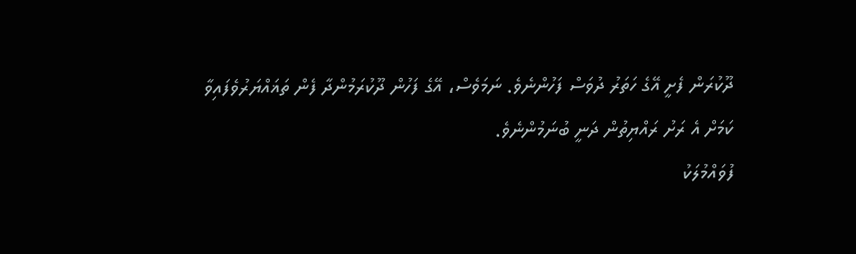ދޫކުރަން ފެށީ އޭގެ ހަތަރު ދުވަސް ފަހުންނެވެ. ނަމަވެސް، އޭގެ ފަހުން ދޫކުރަމުންދާ ފެން ތަޣައްޔަރުވެފައިވާ ކަމަށް އެ ރަށު ރައްޔިތުން ދަނީ ބުނަމުންނެވެ.
ފުވައްމުލަކު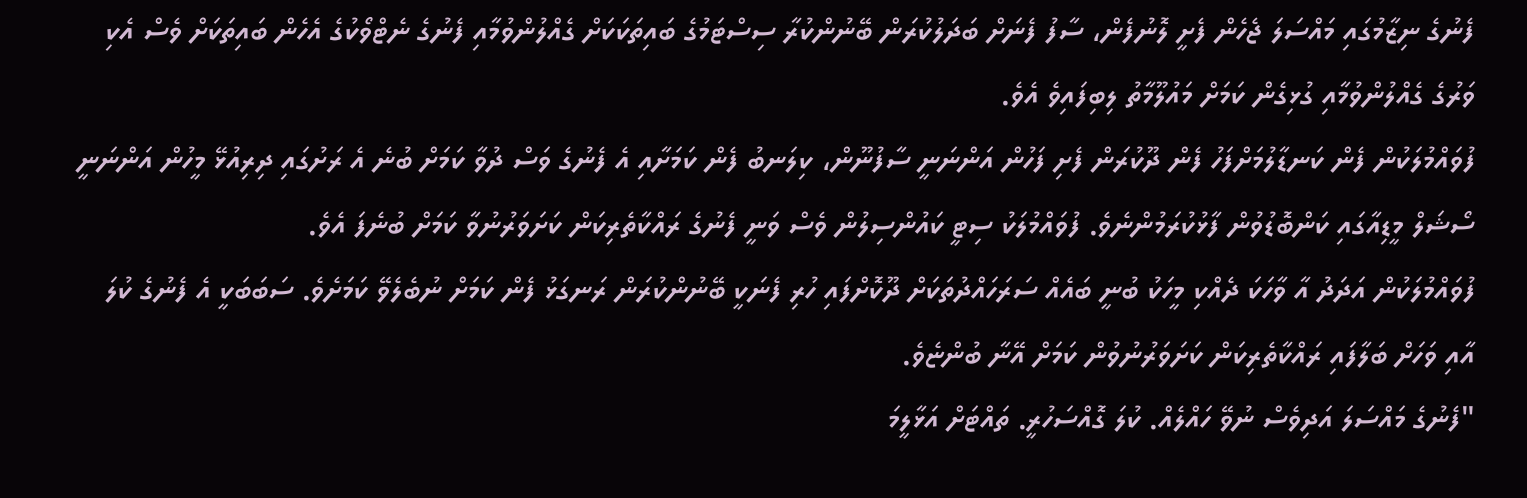ފެނުގެ ނިޒާމުގައި މައްސަލަ ޖެހެން ފެށީ ލޮނުފެން، ސާފު ފެނަށް ބަދަލުކުރަން ބޭނުންކުރާ ސިސްޓަމުގެ ބައިތަކަކަށް ގެއްލުންވުމާއި ފެނުގެ ނެޓްވޯކުގެ އެހެން ބައިތަކަށް ވެސް އެކި ވަރުގެ ގެއްލުންވުމާއި ގުޅިގެން ކަމަށް މައުލޫމާތު ލިބިފައިވެ އެވެ.
ފުވައްމުލަކުން ފެން ކަނޑާލުމަށްފަހު ފެން ދޫކުރަން ފެށި ފަހުން އަންނަނީ ސާފުނޫން، ކިލަނބު ފެން ކަމަށާއި އެ ފެނުގެ ވަސް ދުވާ ކަމަށް ބުނެ އެ ރަށުގައި ދިރިއުޅޭ މީހުން އަންނަނީ ސޯޝަލް މީޑިއާގައި ކަންބޮޑުވުން ފާޅުކުރަމުންނެވެ. ފުވައްމުލަކު ސިޓީ ކައުންސިލުން ވެސް ވަނީ ފެނުގެ ރައްކާތެރިކަން ކަށަވަރުނުވާ ކަމަށް ބުނެފަ އެވެ.
ފުވައްމުލަކުން އަދަދު އާ ވާހަކަ ދެއްކި މީހަކު ބުނީ ބައެއް ސަރަހައްދުތަކަށް ދޫކޮށްފައި ހުރި ފެނަކީ ބޭނުންކުރަން ރަނގަޅު ފެން ކަމަށް ނުބެލެވޭ ކަމަށެވެ. ސަބަބަކީ އެ ފެނުގެ ކުލަ އާއި ވަހަށް ބަލާފައި ރައްކާތެރިކަން ކަށަވަރުނުވުން ކަމަށް އޭނާ ބުންޏެވެ.
"ފެނުގެ މައްސަލަ އަދިވެސް ނުވޭ ހައްލެއް. ކުލަ ގޮއްސަހުރީ. ތައްޓަށް އަޅާލީމަ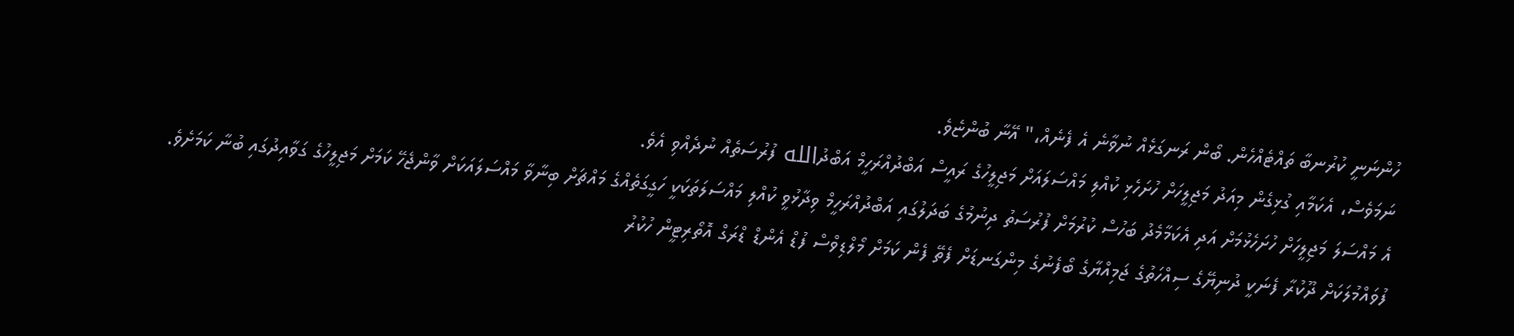ހުންނަނީ ކުރުނބާ ތައްޓެއްހެން. ބޯން ރަނގަޅެއް ނުވާނެ އެ ފެނެއް،" އޭނާ ބުންޏެވެ.
ނަމަވެސް، އެކަމާއި ގުޅިގެން މިއަދު މަޖިލީހަށް ހުށަހެޅި ކުއްލި މައްސަލައަށް މަޖިލީހުގެ ރައީސް އަބްދުއްރަހީމް އަބްދުالله ފުރުސަތެއް ނުދެއްވި އެވެ.
އެ މައްސަލަ މަޖިލީހަށް ހުށަހެޅުމަށް އަދި އެކަމާމެދު ބަހުސް ކުރުމަށް ފުރުސަތު ދިނުމުގެ ބަދަލުގައި އަބްދުއްރަހީމް ވިދާޅުވީ ކުއްލި މައްސަލަތަކަކީ ހަގީގަތެއްގެ މައްޗަށް ބިނާވާ މައްސަލައަކަށް ވާންޖެހޭ ކަމަށް މަޖިލީހުގެ ގަވާއިދުގައި ބުނާ ކަމަށެވެ.
ފުވައްމުލަކަށް ދޫކުރާ ފެނަކީ ދުނިޔޭގެ ސިއްހަތުގެ ޖަމިއްޔާގެ ބޯފެނުގެ މިންގަނޑަށް ފެތޭ ފެން ކަމަށް މޯލްޑިވްސް ފުޑް އެންޑް ޑްރަގް އޮތޯރިޓީން ހުކުރު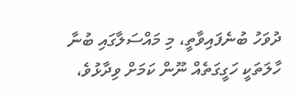ދުވަހު ބުނެފައިވާތީ، މި މައްސަލާގައި ބުނާ ހާލަތަކީ ހަގީގަތެއް ނޫން ކަމަށް ވިދާޅުވެ،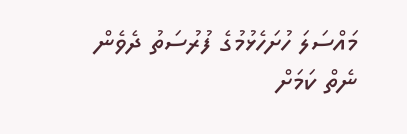މައްސަލަ ހުށަހެޅުމުގެ ފުރުސަތު ދެވެން ނެތް ކަމަށް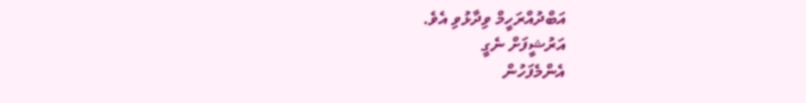އަބްދުއްރަހީމް ވިދާޅުވި އެވެ.
އަރުޝީފަށް ނެގީ
އެންމެފަހުން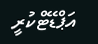އަޕްޑޭޓްކުރީ